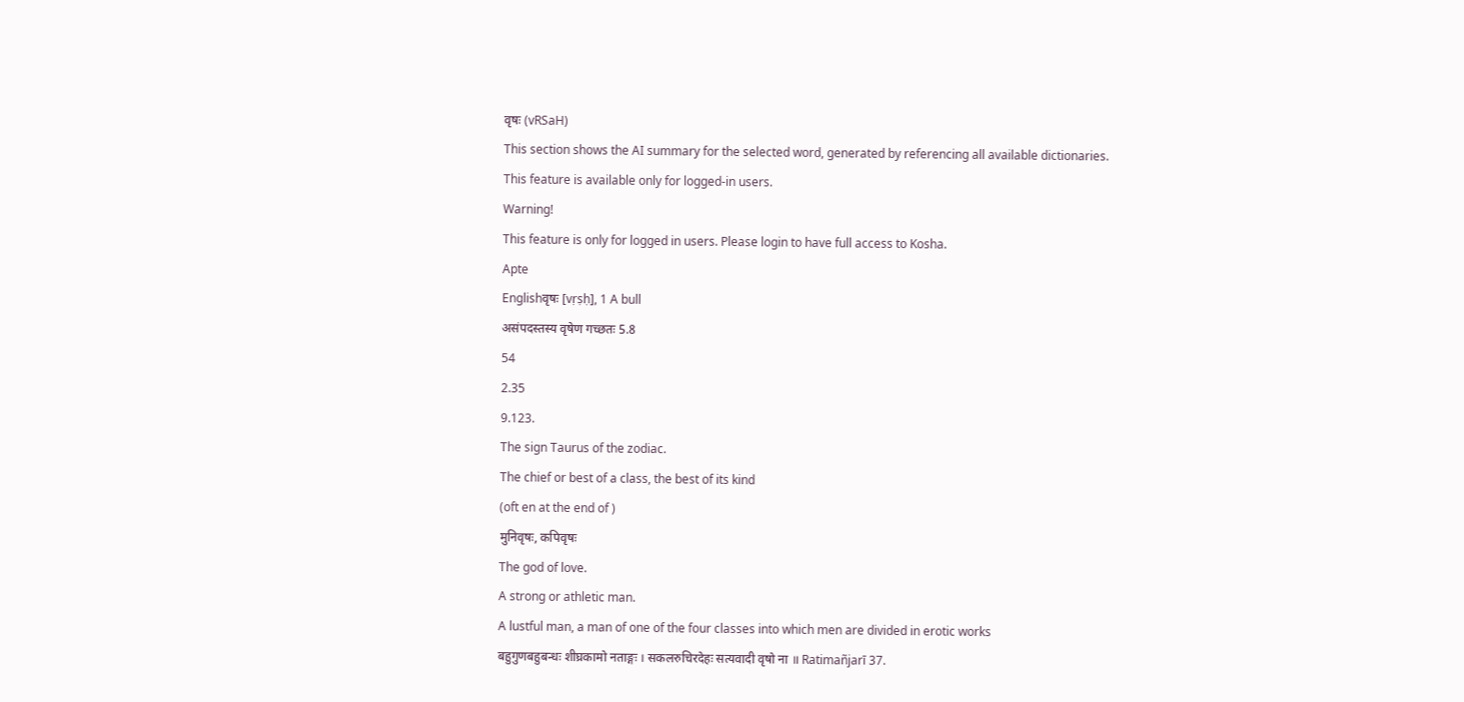वृषः (vRSaH)
This section shows the AI summary for the selected word, generated by referencing all available dictionaries. This feature is available only for logged-in users.
Warning!
This feature is only for logged in users. Please login to have full access to Kosha.
Apte
Englishवृषः [vṛṣḥ], 1 A bull
असंपदस्तस्य वृषेण गच्छतः 5.8
54
2.35
9.123.
The sign Taurus of the zodiac.
The chief or best of a class, the best of its kind
(oft en at the end of )
मुनिवृषः, कपिवृषः
The god of love.
A strong or athletic man.
A lustful man, a man of one of the four classes into which men are divided in erotic works
बहुगुणबहुबन्धः शीघ्रकामो नताङ्गः । सकलरुचिरदेहः सत्यवादी वृषो ना ॥ Ratimañjarī 37.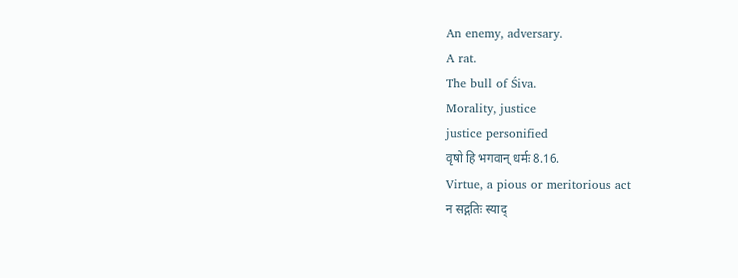An enemy, adversary.
A rat.
The bull of Śiva.
Morality, justice
justice personified
वृषो हि भगवान् धर्मः 8.16.
Virtue, a pious or meritorious act
न सद्गतिः स्याद्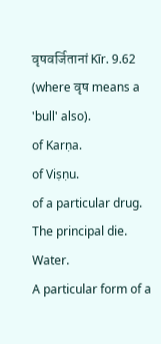वृषवर्जितानां Kīr. 9.62 (where वृष means a 'bull' also).
of Karṇa.
of Viṣṇu.
of a particular drug.
The principal die.
Water.
A particular form of a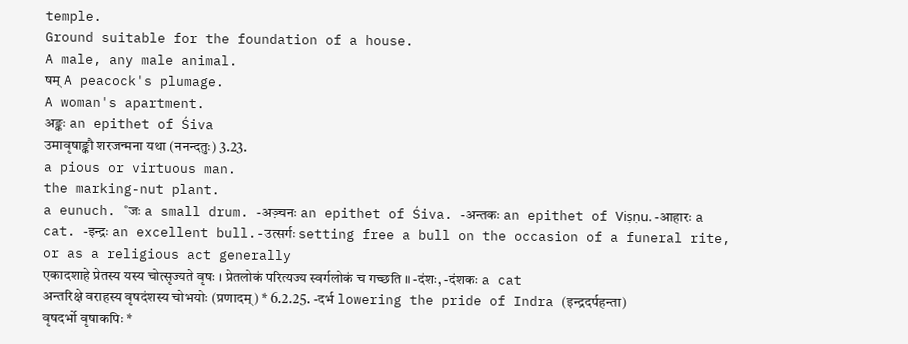temple.
Ground suitable for the foundation of a house.
A male, any male animal.
षम् A peacock's plumage.
A woman's apartment.
अङ्कः an epithet of Śiva
उमावृषाङ्कौ शरजन्मना यथा (ननन्दतुः) 3.23.
a pious or virtuous man.
the marking-nut plant.
a eunuch. ˚जः a small drum. -अञ़्चनः an epithet of Śiva. -अन्तकः an epithet of Viṣṇu. -आहारः a cat. -इन्द्रः an excellent bull.-उत्सर्गः setting free a bull on the occasion of a funeral rite, or as a religious act generally
एकादशाहे प्रेतस्य यस्य चोत्सृज्यते वृषः । प्रेतलोकं परित्यज्य स्वर्गलोकं च गच्छति ॥ -दंशः, -दंशकः a cat
अन्तरिक्षे वराहस्य वृषदंशस्य चोभयोः (प्रणादम्) * 6.2.25. -दर्भ lowering the pride of Indra (इन्द्रदर्पहन्ता)
वृषदर्भो वृषाकपिः *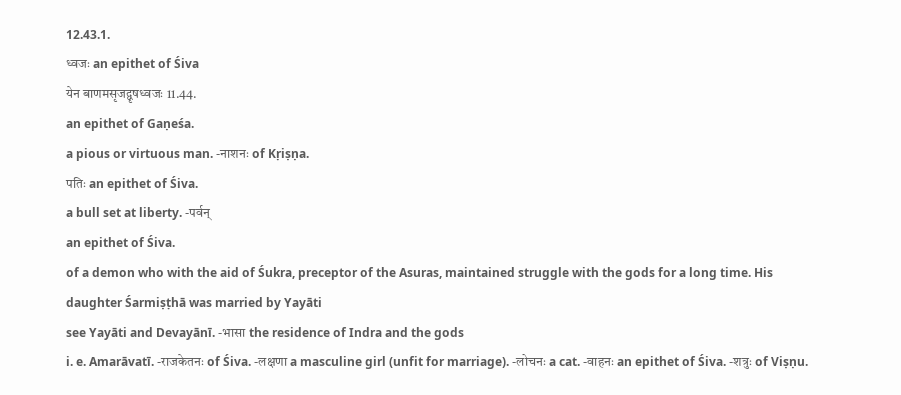12.43.1.
ध्वजः an epithet of Śiva
येन बाणमसृजद्वृषध्वजः 11.44.
an epithet of Gaṇeśa.
a pious or virtuous man. -नाशनः of Kṛiṣṇa.
पतिः an epithet of Śiva.
a bull set at liberty. -पर्वन्
an epithet of Śiva.
of a demon who with the aid of Śukra, preceptor of the Asuras, maintained struggle with the gods for a long time. His daughter Śarmiṣṭhā was married by Yayāti
see Yayāti and Devayānī. -भासा the residence of Indra and the gods
i. e. Amarāvatī. -राजकेतनः of Śiva. -लक्षणा a masculine girl (unfit for marriage). -लोचनः a cat. -वाहनः an epithet of Śiva. -शत्रुः of Viṣṇu.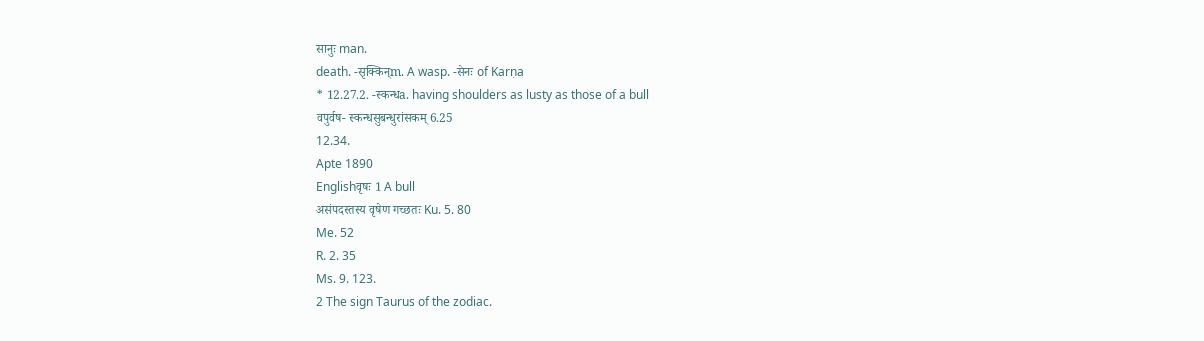सानुः man.
death. -सृक्किन्m. A wasp. -सेनः of Karṇa
* 12.27.2. -स्कन्धa. having shoulders as lusty as those of a bull
वपुर्वष- स्कन्धसुबन्धुरांसकम् 6.25
12.34.
Apte 1890
Englishवृषः 1 A bull
असंपदस्तस्य वृषेण गच्छतः Ku. 5. 80
Me. 52
R. 2. 35
Ms. 9. 123.
2 The sign Taurus of the zodiac.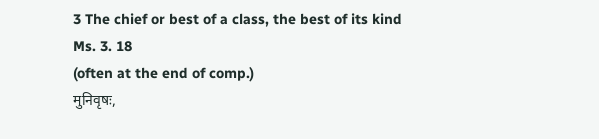3 The chief or best of a class, the best of its kind
Ms. 3. 18
(often at the end of comp.)
मुनिवृषः,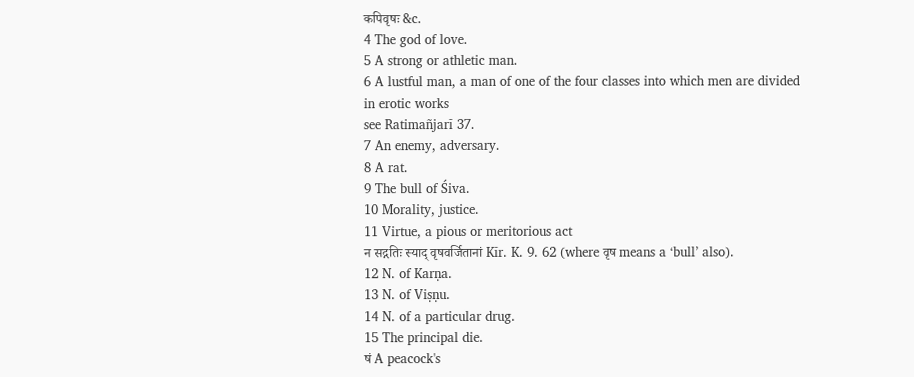कपिवृषः &c.
4 The god of love.
5 A strong or athletic man.
6 A lustful man, a man of one of the four classes into which men are divided in erotic works
see Ratimañjarī 37.
7 An enemy, adversary.
8 A rat.
9 The bull of Śiva.
10 Morality, justice.
11 Virtue, a pious or meritorious act
न सद्गतिः स्याद् वृषवर्जितानां Kīr. K. 9. 62 (where वृष means a ‘bull’ also).
12 N. of Karṇa.
13 N. of Viṣṇu.
14 N. of a particular drug.
15 The principal die.
षं A peacock's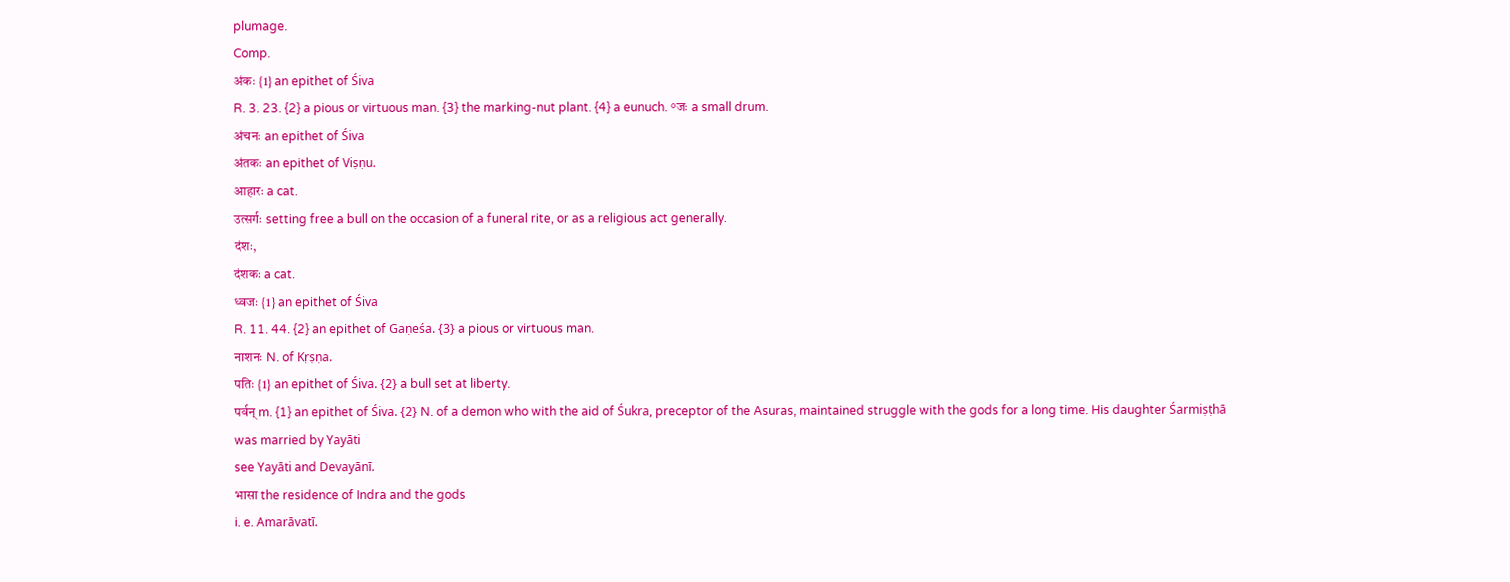plumage.
Comp.
अंकः {1} an epithet of Śiva
R. 3. 23. {2} a pious or virtuous man. {3} the marking-nut plant. {4} a eunuch. °जः a small drum.
अंचनः an epithet of Śiva
अंतकः an epithet of Viṣṇu.
आहारः a cat.
उत्सर्गः setting free a bull on the occasion of a funeral rite, or as a religious act generally.
दंशः,
दंशकः a cat.
ध्वजः {1} an epithet of Śiva
R. 11. 44. {2} an epithet of Gaṇeśa. {3} a pious or virtuous man.
नाशनः N. of Kṛṣṇa.
पतिः {1} an epithet of Śiva. {2} a bull set at liberty.
पर्वन् m. {1} an epithet of Śiva. {2} N. of a demon who with the aid of Śukra, preceptor of the Asuras, maintained struggle with the gods for a long time. His daughter Śarmiṣṭhā was married by Yayāti
see Yayāti and Devayānī.
भासा the residence of Indra and the gods
i. e. Amarāvatī.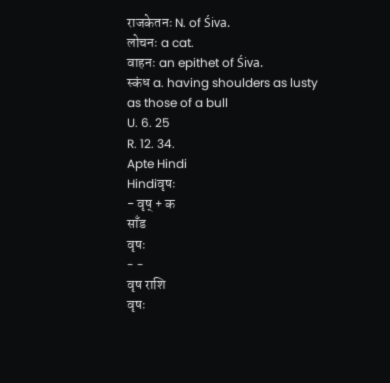राजकेतनः N. of Śiva.
लोचनः a cat.
वाहनः an epithet of Śiva.
स्कंध a. having shoulders as lusty as those of a bull
U. 6. 25
R. 12. 34.
Apte Hindi
Hindiवृषः
- वृष् + क
साँड
वृषः
- -
वृष राशि
वृषः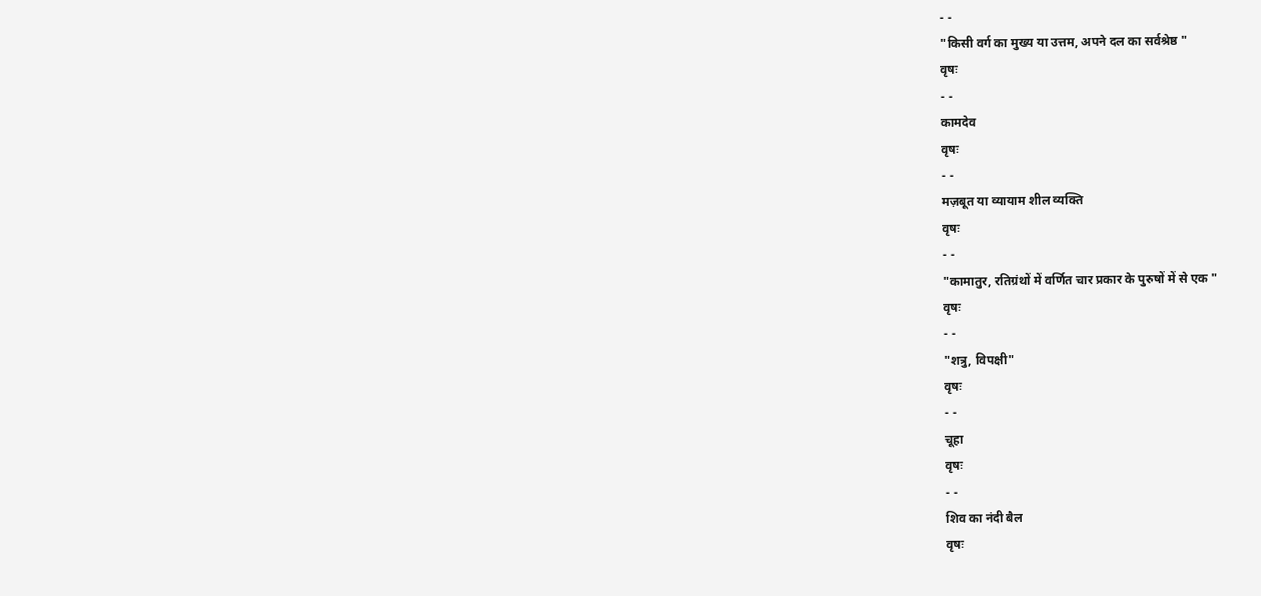- -
"किसी वर्ग का मुख्य या उत्तम, अपने दल का सर्वश्रेष्ठ "
वृषः
- -
कामदेव
वृषः
- -
मज़बूत या व्यायाम शील व्यक्ति
वृषः
- -
"कामातुर, रतिग्रंथों में वर्णित चार प्रकार के पुरुषों में से एक "
वृषः
- -
"शत्रु, विपक्षी"
वृषः
- -
चूहा
वृषः
- -
शिव का नंदी बैल
वृषः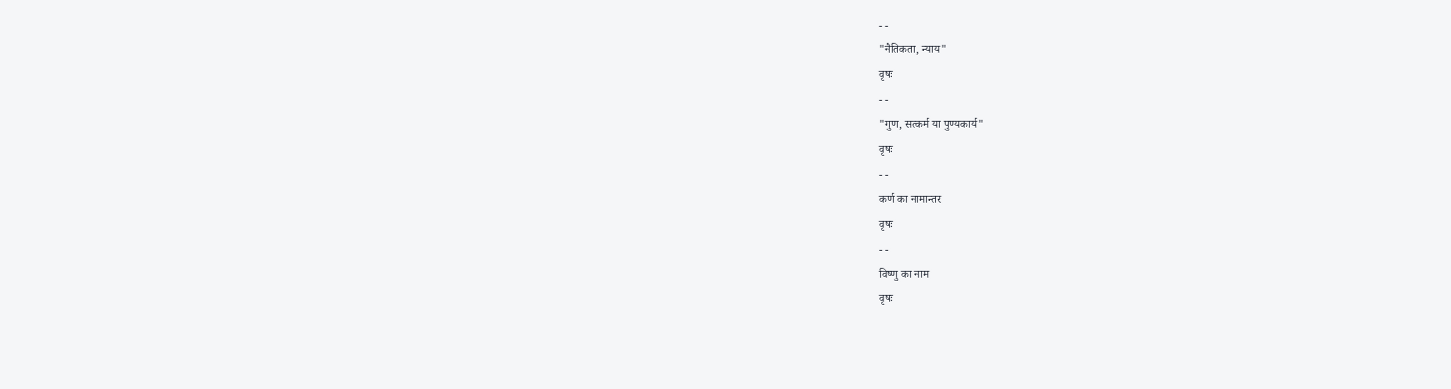- -
"नैतिकता, न्याय"
वृषः
- -
"गुण, सत्कर्म या पुण्यकार्य"
वृषः
- -
कर्ण का नामान्तर
वृषः
- -
विष्णु का नाम
वृषः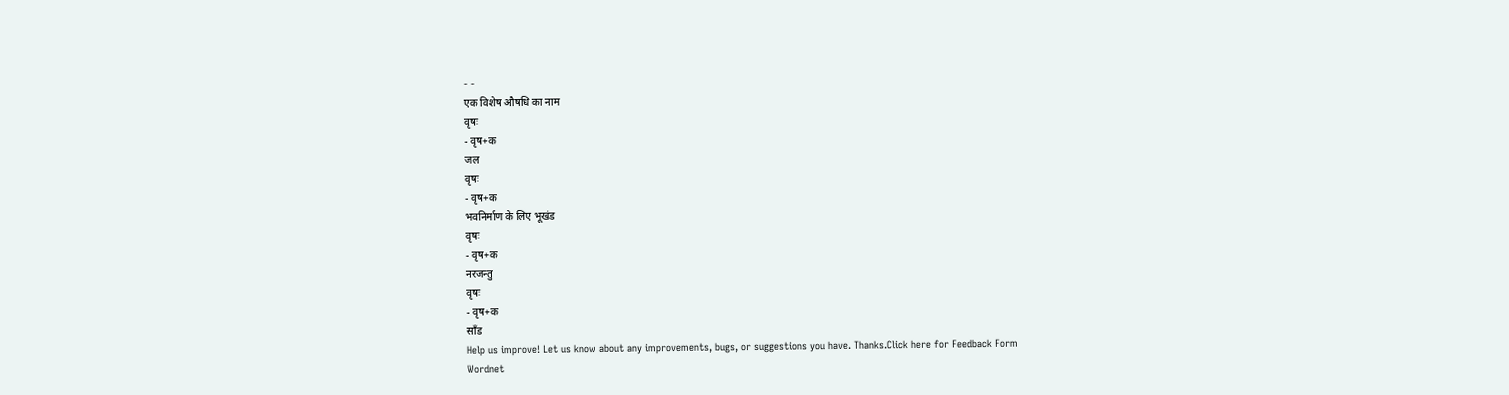- -
एक विशेष औषधि का नाम
वृषः
- वृष+क
जल
वृषः
- वृष+क
भवनिर्माण के लिए भूखंड
वृषः
- वृष+क
नरजन्तु
वृषः
- वृष+क
साँड
Help us improve! Let us know about any improvements, bugs, or suggestions you have. Thanks.Click here for Feedback Form
Wordnet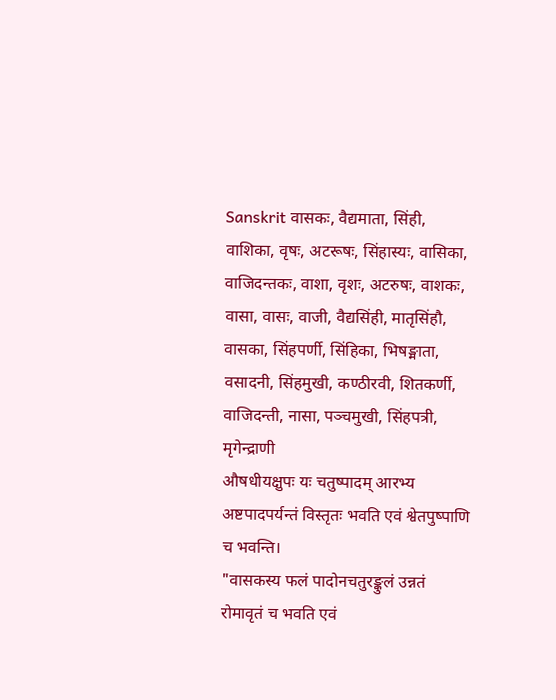Sanskrit वासकः, वैद्यमाता, सिंही, वाशिका, वृषः, अटरूषः, सिंहास्यः, वासिका, वाजिदन्तकः, वाशा, वृशः, अटरुषः, वाशकः, वासा, वासः, वाजी, वैद्यसिंही, मातृसिंहौ, वासका, सिंहपर्णी, सिंहिका, भिषङ्माता, वसादनी, सिंहमुखी, कण्ठीरवी, शितकर्णी, वाजिदन्ती, नासा, पञ्चमुखी, सिंहपत्री, मृगेन्द्राणी
औषधीयक्षुपः यः चतुष्पादम् आरभ्य अष्टपादपर्यन्तं विस्तृतः भवति एवं श्वेतपुष्पाणि च भवन्ति।
"वासकस्य फलं पादोनचतुरङ्कुलं उन्नतं रोमावृतं च भवति एवं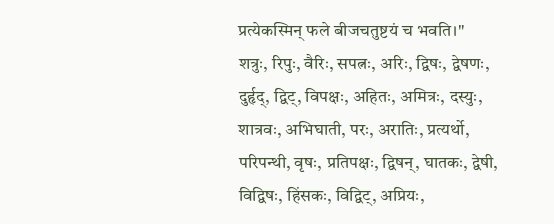प्रत्येकस्मिन् फले बीजचतुष्टयं च भवति।"
शत्रुः, रिपुः, वैरिः, सपत्नः, अरिः, द्विषः, द्वेषणः, दुर्हृद्, द्विट्, विपक्षः, अहितः, अमित्रः, दस्युः, शात्रवः, अभिघाती, परः, अरातिः, प्रत्यर्थो, परिपन्थी, वृषः, प्रतिपक्षः, द्विषन्, घातकः, द्वेषी, विद्विषः, हिंसकः, विद्विट्, अप्रियः,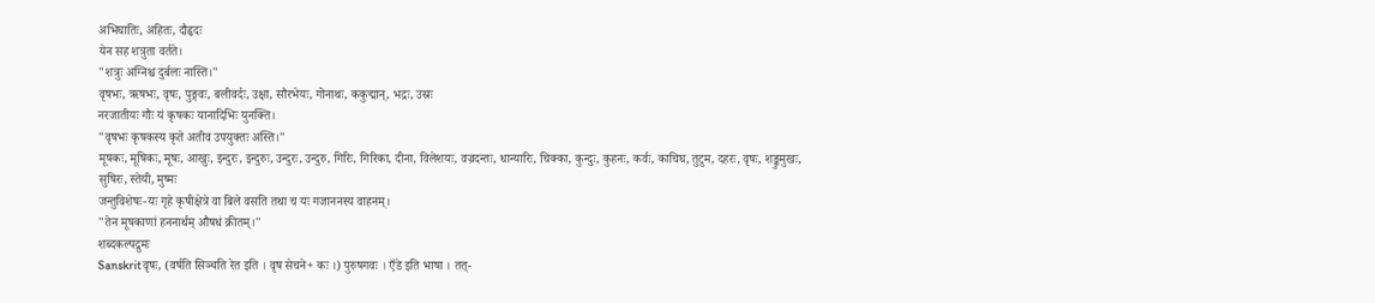अभिघातिः, अहितः, दौहृदः
येन सह शत्रुता वर्तते।
"शत्रुः अग्निश्च दुर्बलः नास्ति।"
वृषभः, ऋषभः, वृषः, पुङ्गवः, बलीवर्दः, उक्षा, सौरभेयः, गोनाथः, ककुद्मान्, भद्रः, उस्रः
नरजातीयः गौः यं कृषकः यानादिभिः युनक्ति।
"वृषभः कृषकस्य कृते अतीव उपयुक्तः अस्ति।"
मूषकः, मूषिकः, मूषः, आखुः, इन्दुरः, इन्दुरुः, उन्दुरः, उन्दुरु, गिरिः, गिरिका, दीना, विलेशयः, वज्रदन्तः, धान्यारिः, चिक्का, कुन्दुः, कुहनः, कर्वः, काचिघ, तुटुम, दहरः, वृषः, शङ्कुमुखः, सुषिरः, स्तेयी, मुष्मः
जन्तुविशेषः-यः गृहे कृषीक्षेत्रे वा बिले वसति तथा च यः गजाननस्य वाहनम्।
"तेन मूषकाणां हननार्थम् औषधं क्रीतम्।"
शब्दकल्पद्रुमः
Sanskritवृषः, (वर्षति सिञ्चति रेत इति । वृष सेचने+ कः ।) पुरुषगवः । एँडे इति भाषा । तत्-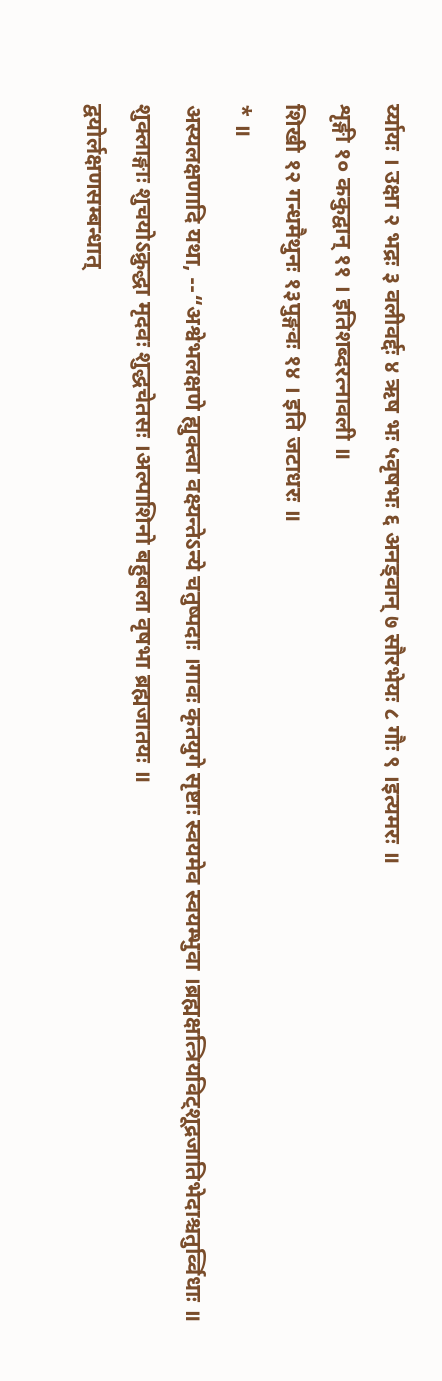र्य्यायः । उक्षा २ भद्रः ३ वलीवर्द्दः ४ ऋष भः ५वृषभः ६ अनड्वान् ७ सौरभेयः ८ गौः ९ ।इत्यमरः ॥
शृङ्गी १० ककुद्वान् ११ । इतिशब्दरत्नावली ॥
शिखी १२ गन्धमैथुनः १३पुङ्गवः १४ । इति जटाधरः ॥
* ॥
अस्यलक्षणादि यथा, --“अश्वेभलक्षणे ह्युक्त्वा वक्ष्यन्तेऽन्ये चतुष्पदाः ।गावः कृतयुगे सृष्टाः स्वयमेव स्वयम्भुवा ।ब्रह्मक्षत्त्रियविट्शूद्रजातिभेदाश्चतुर्व्विधाः ॥
शुक्लाङ्गाः शुचयोऽक्रुद्धा मृदवः शुद्धचेतसः ।अल्पाशिनो बहुबला वृषभा ब्रह्मजातयः ॥
द्वयोर्लक्षणसम्बन्धात्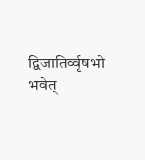द्विजातिर्व्वृषभो भवेत्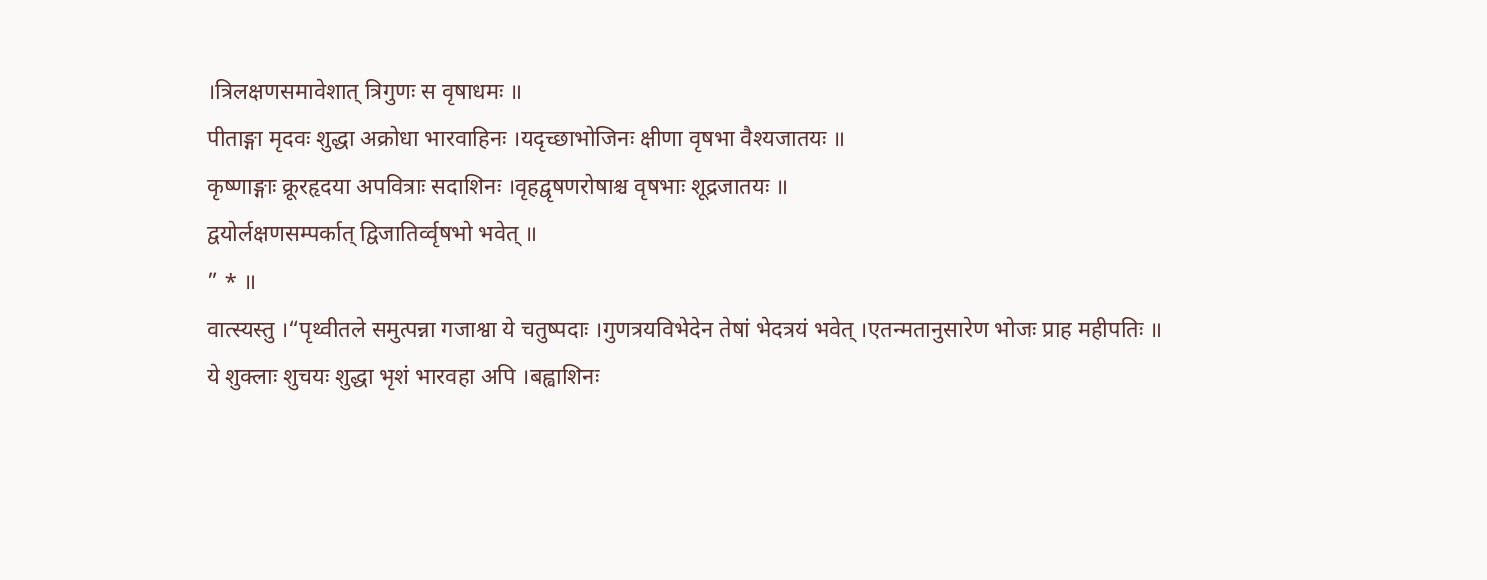।त्रिलक्षणसमावेशात् त्रिगुणः स वृषाधमः ॥
पीताङ्गा मृदवः शुद्धा अक्रोधा भारवाहिनः ।यदृच्छाभोजिनः क्षीणा वृषभा वैश्यजातयः ॥
कृष्णाङ्गाः क्रूरहृदया अपवित्राः सदाशिनः ।वृहद्वृषणरोषाश्च वृषभाः शूद्रजातयः ॥
द्वयोर्लक्षणसम्पर्कात् द्विजातिर्व्वृषभो भवेत् ॥
” * ॥
वात्स्यस्तु ।“पृथ्वीतले समुत्पन्ना गजाश्वा ये चतुष्पदाः ।गुणत्रयविभेदेन तेषां भेदत्रयं भवेत् ।एतन्मतानुसारेण भोजः प्राह महीपतिः ॥
ये शुक्लाः शुचयः शुद्धा भृशं भारवहा अपि ।बह्वाशिनः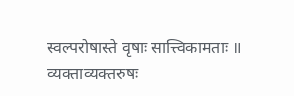स्वल्परोषास्ते वृषाः सात्त्विकामताः ॥
व्यक्ताव्यक्तरुषः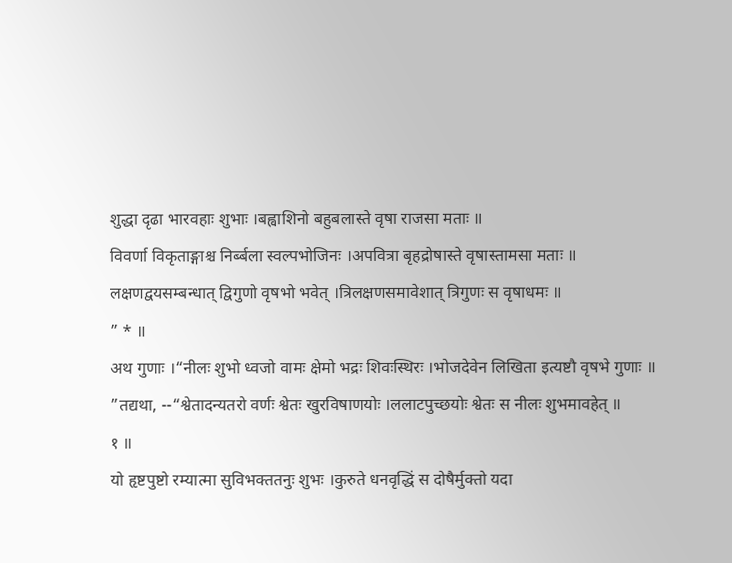शुद्धा दृढा भारवहाः शुभाः ।बह्वाशिनो बहुबलास्ते वृषा राजसा मताः ॥
विवर्णा विकृताङ्गाश्च निर्ब्बला स्वल्पभोजिनः ।अपवित्रा बृहद्रोषास्ते वृषास्तामसा मताः ॥
लक्षणद्वयसम्बन्धात् द्विगुणो वृषभो भवेत् ।त्रिलक्षणसमावेशात् त्रिगुणः स वृषाधमः ॥
” * ॥
अथ गुणाः ।“नीलः शुभो ध्वजो वामः क्षेमो भद्रः शिवःस्थिरः ।भोजदेवेन लिखिता इत्यष्टौ वृषभे गुणाः ॥
”तद्यथा, --“श्वेतादन्यतरो वर्णः श्वेतः खुरविषाणयोः ।ललाटपुच्छयोः श्वेतः स नीलः शुभमावहेत् ॥
१ ॥
यो हृष्टपुष्टो रम्यात्मा सुविभक्ततनुः शुभः ।कुरुते धनवृद्धिं स दोषैर्मुक्तो यदा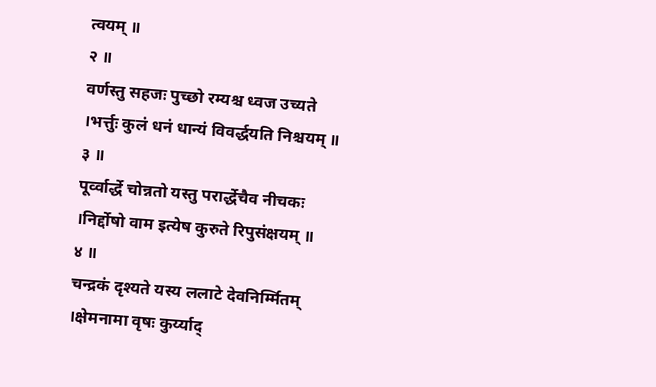त्वयम् ॥
२ ॥
वर्णस्तु सहजः पुच्छो रम्यश्च ध्वज उच्यते ।भर्त्तुः कुलं धनं धान्यं विवर्द्धयति निश्चयम् ॥
३ ॥
पूर्व्वार्द्धे चोन्नतो यस्तु परार्द्धेचैव नीचकः ।निर्द्दोषो वाम इत्येष कुरुते रिपुसंक्षयम् ॥
४ ॥
चन्द्रकं दृश्यते यस्य ललाटे देवनिर्म्मितम् ।क्षेमनामा वृषः कुर्य्याद्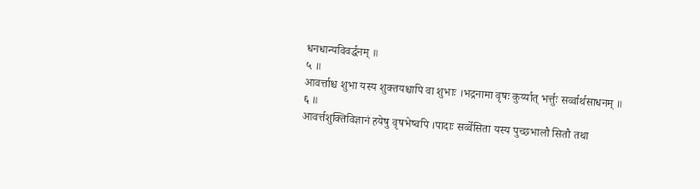धनधान्यविवर्द्धनम् ॥
५ ॥
आवर्त्ताश्च शुभा यस्य शुक्तयश्चापि वा शुभाः ।भद्रनामा वृषः कुर्य्यात् भर्त्तुः सर्व्वार्थसाधनम् ॥
६ ॥
आवर्त्तशुक्तिविज्ञानं हयेषु वृषभेष्वपि ।पादाः सर्व्वेसिता यस्य पुच्छभालौ सितौ तथा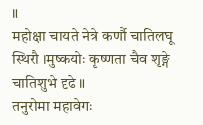॥
महोक्षा चायते नेत्रे कर्णौ चातिलघू स्थिरौ ।मुष्कयोः कृष्णता चैव शृङ्गे चातिशुभे दृढे ॥
तनुरोमा महावेगः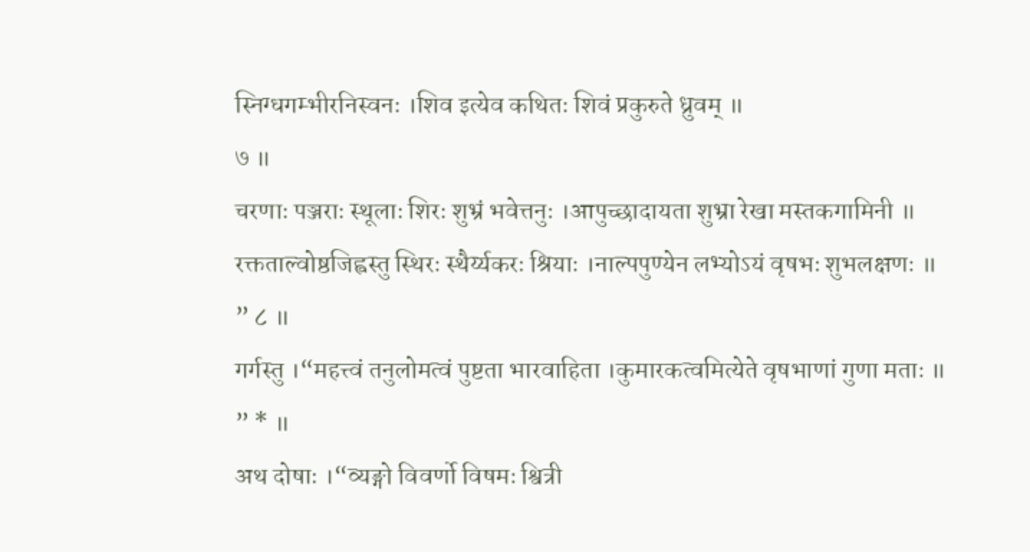स्निग्धगम्भीरनिस्वनः ।शिव इत्येव कथितः शिवं प्रकुरुते ध्रुवम् ॥
७ ॥
चरणाः पञ्जराः स्थूलाः शिरः शुभ्रं भवेत्तनुः ।आपुच्छादायता शुभ्रा रेखा मस्तकगामिनी ॥
रक्तताल्वोष्ठजिह्वस्तु स्थिरः स्थैर्य्यकरः श्रियाः ।नाल्पपुण्येन लभ्योऽयं वृषभः शुभलक्षणः ॥
” ८ ॥
गर्गस्तु ।“महत्त्वं तनुलोमत्वं पुष्टता भारवाहिता ।कुमारकत्वमित्येते वृषभाणां गुणा मताः ॥
” * ॥
अथ दोषाः ।“व्यङ्गो विवर्णो विषमः श्वित्री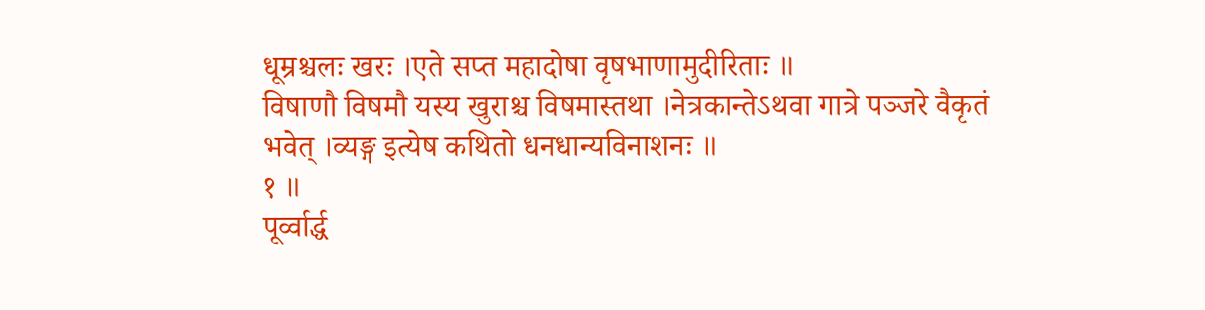धूम्रश्चलः खरः ।एते सप्त महादोषा वृषभाणामुदीरिताः ॥
विषाणौ विषमौ यस्य खुराश्च विषमास्तथा ।नेत्रकान्तेऽथवा गात्रे पञ्जरे वैकृतं भवेत् ।व्यङ्ग इत्येष कथितो धनधान्यविनाशनः ॥
१ ॥
पूर्व्वार्द्ध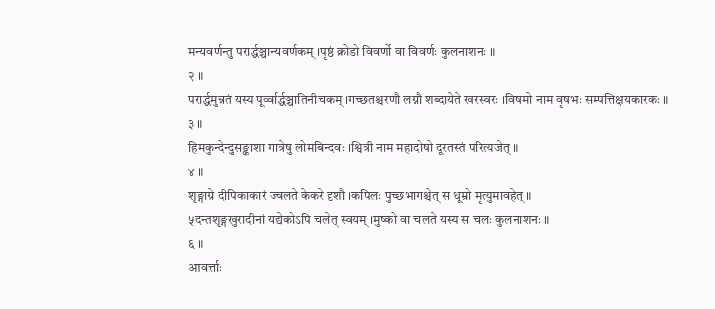मन्यवर्णन्तु परार्द्धञ्चान्यवर्णकम् ।पृष्ठं क्रोडो विवर्णो वा विवर्णः कुलनाशनः ॥
२ ॥
परार्द्धमुन्नतं यस्य पूर्व्वार्द्धञ्चातिनीचकम् ।गच्छतश्चरणौ लग्नौ शब्दायेते खरस्वरः ।विषमो नाम वृषभः सम्पत्तिक्षयकारकः ॥
३ ॥
हिमकुन्देन्दुसङ्काशा गात्रेषु लोमबिन्दवः ।श्वित्री नाम महादोषो दूरतस्तं परित्यजेत् ॥
४ ॥
शृङ्गाग्रे दीपिकाकारं ज्वलते केकरे दृशौ ।कपिलः पुच्छभागश्चेत् स धूम्रो मृत्युमावहेत् ॥
५दन्तशृङ्गखुरादीनां यद्येकोऽपि चलेत् स्वयम् ।मुष्को वा चलते यस्य स चलः कुलनाशनः ॥
६ ॥
आवर्त्ताः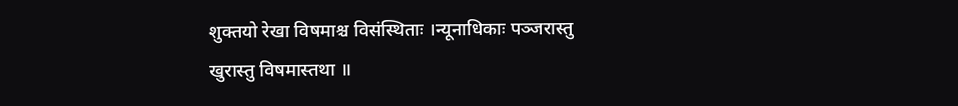शुक्तयो रेखा विषमाश्च विसंस्थिताः ।न्यूनाधिकाः पञ्जरास्तु खुरास्तु विषमास्तथा ॥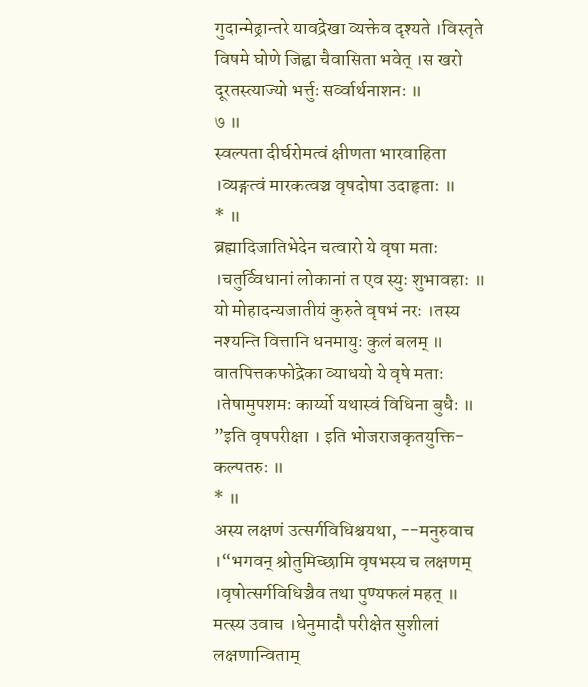गुदान्मेढ्रान्तरे यावद्रेखा व्यक्तेव दृश्यते ।विस्तृते विषमे घोणे जिह्वा चैवासिता भवेत् ।स खरो दूरतस्त्याज्यो भर्त्तुः सर्व्वार्थनाशनः ॥
७ ॥
स्वल्पता दीर्घरोमत्वं क्षीणता भारवाहिता ।व्यङ्गत्वं मारकत्वञ्च वृषदोषा उदाहृताः ॥
* ॥
ब्रह्मादिजातिभेदेन चत्वारो ये वृषा मताः ।चतुर्व्विधानां लोकानां त एव स्युः शुभावहाः ॥
यो मोहादन्यजातीयं कुरुते वृषभं नरः ।तस्य नश्यन्ति वित्तानि धनमायुः कुलं बलम् ॥
वातपित्तकफोद्रेका व्याधयो ये वृषे मताः ।तेषामुपशमः कार्य्यो यथास्वं विधिना बुधैः ॥
”इति वृषपरीक्षा । इति भोजराजकृतयुक्ति-कल्पतरुः ॥
* ॥
अस्य लक्षणं उत्सर्गविधिश्चयथा, --मनुरुवाच ।“भगवन् श्रोतुमिच्छामि वृषभस्य च लक्षणम् ।वृषोत्सर्गविधिञ्चैव तथा पुण्यफलं महत् ॥
मत्स्य उवाच ।धेनुमादौ परीक्षेत सुशीलां लक्षणान्विताम्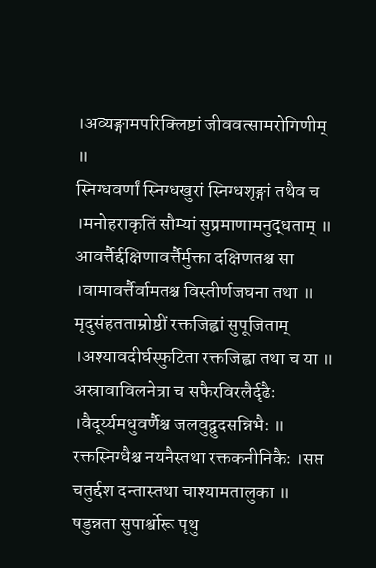।अव्यङ्गामपरिक्लिष्टां जीववत्सामरोगिणीम् ॥
स्निग्धवर्णां स्निग्धखुरां स्निग्धशृङ्गां तथैव च ।मनोहराकृतिं सौम्यां सुप्रमाणामनुद्धताम् ॥
आवर्त्तैर्द्दक्षिणावर्त्तैर्मुक्ता दक्षिणतश्च सा ।वामावर्त्तैर्वामतश्च विस्तीर्णजघना तथा ॥
मृदुसंहतताम्रोष्ठीं रक्तजिह्वां सुपूजिताम् ।अश्यावदीर्घस्फुटिता रक्तजिह्वा तथा च या ॥
अस्रावाविलनेत्रा च सफैरविरलैर्दृढैः ।वैदूर्य्यमधुवर्णैश्च जलवुद्वुदसन्निभैः ॥
रक्तस्निग्धैश्च नयनैस्तथा रक्तकनीनिकैः ।सप्त चतुर्द्दश दन्तास्तथा चाश्यामतालुका ॥
षडुन्नता सुपार्श्वोरू पृथु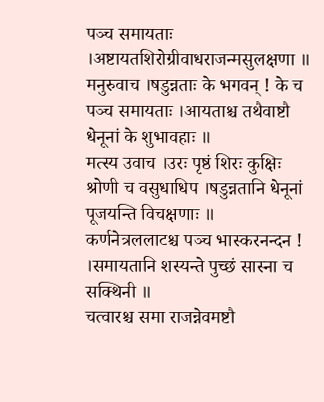पञ्च समायताः ।अष्टायतशिरोग्रीवाधराजन्मसुलक्षणा ॥
मनुरुवाच ।षडुन्नताः के भगवन् ! के च पञ्च समायताः ।आयताश्च तथैवाष्टौ धेनूनां के शुभावहाः ॥
मत्स्य उवाच ।उरः पृष्ठं शिरः कुक्षिः श्रोणी च वसुधाधिप ।षडुन्नतानि धेनूनां पूजयन्ति विचक्षणाः ॥
कर्णनेत्रललाटश्च पञ्च भास्करनन्दन ! ।समायतानि शस्यन्ते पुच्छं सास्ना च सक्थिनी ॥
चत्वारश्च समा राजन्नेवमष्टौ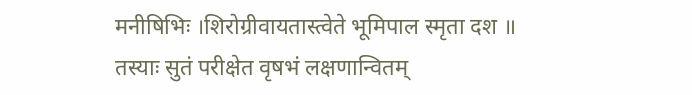मनीषिभिः ।शिरोग्रीवायतास्त्वेते भूमिपाल स्मृता दश ॥
तस्याः सुतं परीक्षेत वृषभं लक्षणान्वितम्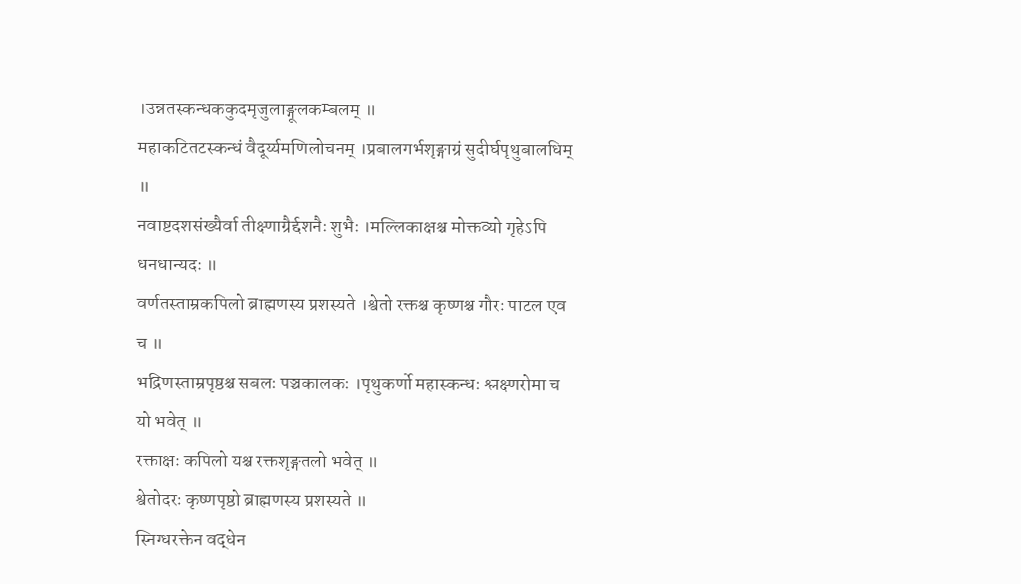।उन्नतस्कन्धककुदमृजुलाङ्गूलकम्बलम् ॥
महाकटितटस्कन्धं वैदूर्य्यमणिलोचनम् ।प्रबालगर्भशृङ्गाग्रं सुदीर्घपृथुबालधिम् ॥
नवाष्टदशसंख्यैर्वा तीक्ष्णाग्रैर्द्दशनैः शुभैः ।मल्लिकाक्षश्च मोक्तव्यो गृहेऽपि धनधान्यदः ॥
वर्णतस्ताम्रकपिलो ब्राह्मणस्य प्रशस्यते ।श्वेतो रक्तश्च कृष्णश्च गौरः पाटल एव च ॥
भद्रिणस्ताम्रपृष्ठश्च सबलः पञ्चकालकः ।पृथुकर्णो महास्कन्धः श्लक्ष्णरोमा च यो भवेत् ॥
रक्ताक्षः कपिलो यश्च रक्तशृङ्गतलो भवेत् ॥
श्वेतोदरः कृष्णपृष्ठो ब्राह्मणस्य प्रशस्यते ॥
स्निग्धरक्तेन वद्धेन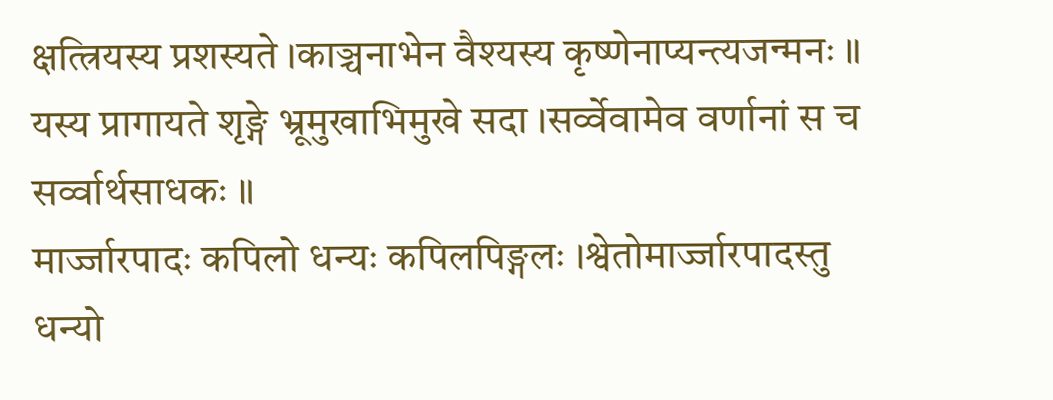क्षत्त्रियस्य प्रशस्यते ।काञ्चनाभेन वैश्यस्य कृष्णेनाप्यन्त्यजन्मनः ॥
यस्य प्रागायते शृङ्गे भ्रूमुखाभिमुखे सदा ।सर्व्वेवामेव वर्णानां स च सर्व्वार्थसाधकः ॥
मार्ज्जारपादः कपिलो धन्यः कपिलपिङ्गलः ।श्वेतोमार्ज्जारपादस्तु धन्यो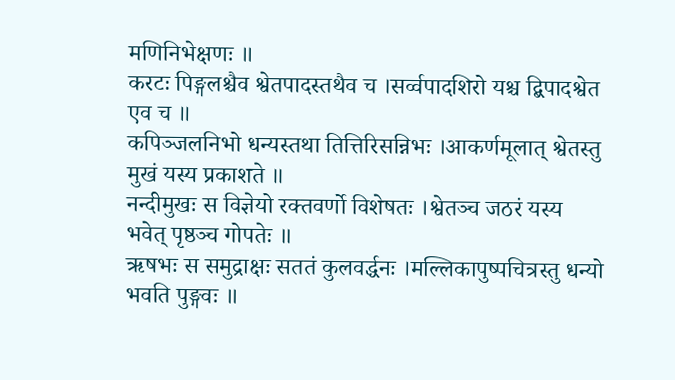मणिनिभेक्षणः ॥
करटः पिङ्गलश्चैव श्वेतपादस्तथैव च ।सर्व्वपादशिरो यश्च द्बिपादश्वेत एव च ॥
कपिञ्जलनिभो धन्यस्तथा तित्तिरिसन्निभः ।आकर्णमूलात् श्वेतस्तु मुखं यस्य प्रकाशते ॥
नन्दीमुखः स विज्ञेयो रक्तवर्णो विशेषतः ।श्वेतञ्च जठरं यस्य भवेत् पृष्ठञ्च गोपतेः ॥
ऋषभः स समुद्राक्षः सततं कुलवर्द्धनः ।मल्लिकापुष्पचित्रस्तु धन्यो भवति पुङ्गवः ॥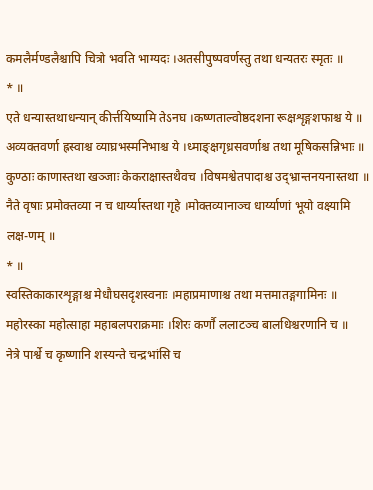कमलैर्मण्डलैश्चापि चित्रो भवति भाग्यदः ।अतसीपुष्पवर्णस्तु तथा धन्यतरः स्मृतः ॥
* ॥
एते धन्यास्तथाधन्यान् कीर्त्तयिष्यामि तेऽनघ ।कष्णताल्वोष्ठदशना रूक्षशृङ्गशफाश्च ये ॥
अव्यक्तवर्णा ह्रस्वाश्च व्याघ्रभस्मनिभाश्च ये ।ध्माङ्क्षगृध्रसवर्णाश्च तथा मूषिकसन्निभाः ॥
कुण्ठाः काणास्तथा खञ्जाः केकराक्षास्तथैवच ।विषमश्वेतपादाश्च उद्भ्रान्तनयनास्तथा ॥
नैते वृषाः प्रमोक्तव्या न च धार्य्यास्तथा गृहे ।मोक्तव्यानाञ्च धार्य्याणां भूयो वक्ष्यामि लक्ष-णम् ॥
* ॥
स्वस्तिकाकारशृङ्गाश्च मेधौघसदृशस्वनाः ।महाप्रमाणाश्च तथा मत्तमातङ्गगामिनः ॥
महोरस्का महोत्साहा महाबलपराक्रमाः ।शिरः कर्णौ ललाटञ्च बालधिश्चरणानि च ॥
नेत्रे पार्श्वे च कृष्णानि शस्यन्ते चन्द्रभांसि च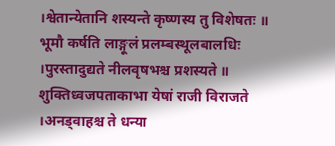।श्वेतान्येतानि शस्यन्ते कृष्णस्य तु विशेषतः ॥
भूमौ कर्षति लाङ्गूलं प्रलम्बस्थूलबालधिः ।पुरस्तादुद्यते नीलवृषभश्च प्रशस्यते ॥
शुक्तिध्वजपताकाभा येषां राजी विराजते ।अनड्वाहश्च ते धन्या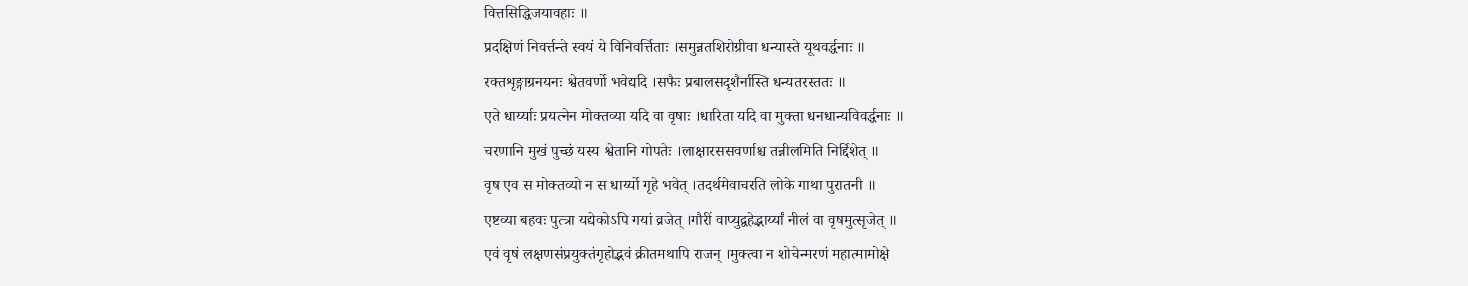वित्तसिद्धिजयावहाः ॥
प्रदक्षिणं निवर्त्तन्ते स्वयं ये विनिवर्त्तिताः ।समुन्नतशिरोग्रीवा धन्यास्ते यूथवर्द्धनाः ॥
रक्तशृङ्गाग्रनयनः श्वेतवर्णो भवेद्यदि ।सफैः प्रबालसदृशैर्नास्ति धन्यतरस्ततः ॥
एते धार्य्याः प्रयत्नेन मोक्तव्या यदि वा वृषाः ।धारिता यदि वा मुक्ता धनधान्यविवर्द्धनाः ॥
चरणानि मुखं पुच्छं यस्य श्वेतानि गोपतेः ।लाक्षारससवर्णाश्च तन्नीलमिति निर्द्दिशेत् ॥
वृष एव स मोक्तव्यो न स धार्य्यो गृहे भवेत् ।तदर्थमेवाचरति लोके गाथा पुरातनी ॥
एष्टव्या बहवः पुत्त्रा यद्येकोऽपि गयां व्रजेत् ।गौरीं वाप्युद्वहेद्भार्य्यां नीलं वा वृषमुत्सृजेत् ॥
एवं वृषं लक्षणसंप्रयुक्तंगृहोद्भवं क्रीतमथापि राजन् ।मुक्त्वा न शोचेन्मरणं महात्मामोक्षे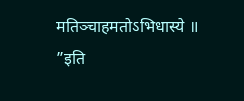मतिञ्चाहमतोऽभिधास्ये ॥
”इति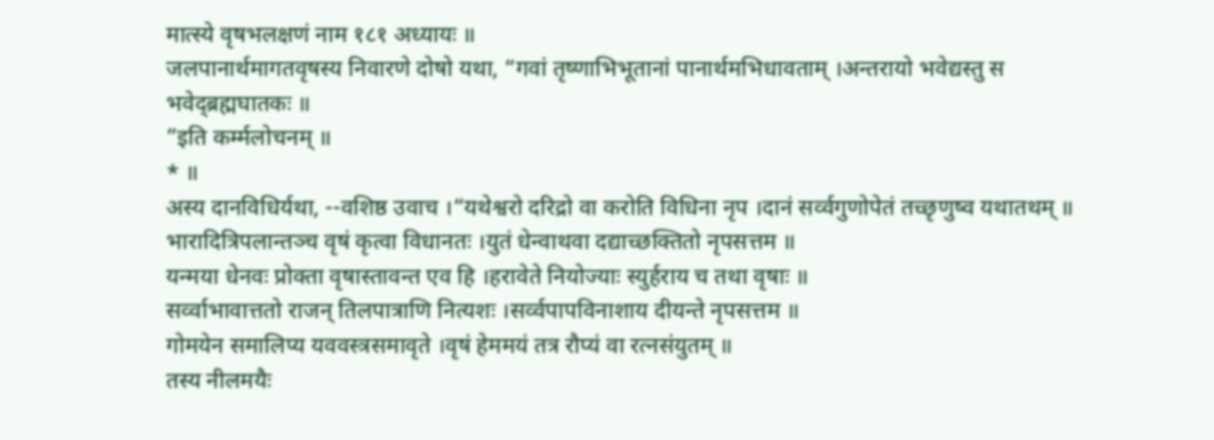मात्स्ये वृषभलक्षणं नाम १८१ अध्यायः ॥
जलपानार्थमागतवृषस्य निवारणे दोषो यथा, “गवां तृष्णाभिभूतानां पानार्थमभिधावताम् ।अन्तरायो भवेद्यस्तु स भवेद्ब्रह्मघातकः ॥
”इति कर्म्मलोचनम् ॥
* ॥
अस्य दानविधिर्यथा, --वशिष्ठ उवाच ।“यथेश्वरो दरिद्रो वा करोति विधिना नृप ।दानं सर्व्वगुणोपेतं तच्छृणुष्व यथातथम् ॥
भारादित्रिपलान्तञ्च वृषं कृत्वा विधानतः ।युतं धेन्वाथवा दद्याच्छक्तितो नृपसत्तम ॥
यन्मया धेनवः प्रोक्ता वृषास्तावन्त एव हि ।हरावेते नियोज्याः स्युर्हराय च तथा वृषाः ॥
सर्व्वाभावात्ततो राजन् तिलपात्राणि नित्यशः ।सर्व्वपापविनाशाय दीयन्ते नृपसत्तम ॥
गोमयेन समालिप्य यववस्त्रसमावृते ।वृषं हेममयं तत्र रौप्यं वा रत्नसंयुतम् ॥
तस्य नीलमयैः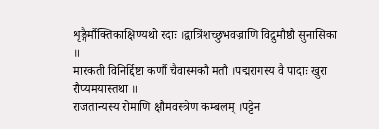शृङ्गैर्मौक्तिकाक्षिण्यथो रदाः ।द्वात्रिंशच्छुभवज्राणि विद्रुमौष्ठौ सुनासिका ॥
मारकती विनिर्द्दिष्टा कर्णौ चैवास्मकौ मतौ ।पद्मरागस्य वै पादाः खुरा रौप्यमयास्तथा ॥
राजतान्यस्य रोमाणि क्षौमवस्त्रेण कम्बलम् ।पट्टेन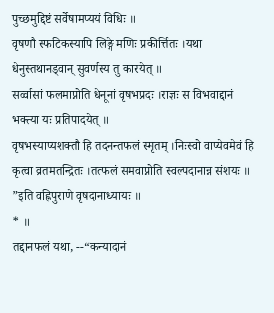पुच्छमुद्दिष्टं सर्वेषामप्ययं विधिः ॥
वृषणौ स्फटिकस्यापि लिङ्गे मणिः प्रकीर्त्तितः ।यथा धेनुस्तथानड्वान् सुवर्णस्य तु कारयेत् ॥
सर्व्वासां फलमाप्नोति धेनूनां वृषभप्रदः ।राज्ञः स विभवाद्दानं भक्त्या यः प्रतिपादयेत् ॥
वृषभस्याप्यशक्तौ हि तदनन्तफलं स्मृतम् ।निःस्वो वाप्येवमेवं हि कृत्वा व्रतमतन्द्रितः ।तत्फलं समवाप्नोति स्वल्पदानान्न संशयः ॥
”इति वह्निपुराणे वृषदानाध्यायः ॥
* ॥
तद्दानफलं यथा, --“कन्यादानं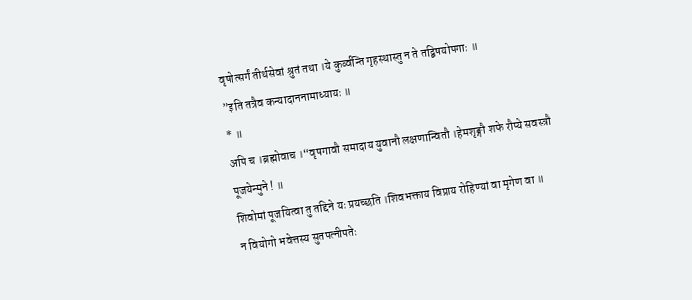वृषोत्सर्गं तीर्थसेवां श्रुतं तथा ।ये कुर्व्वन्ति गृहस्थास्तु न ते तद्बिषयोपगाः ॥
”इति तत्रैव कन्यादाननामाध्यायः ॥
* ॥
अपि च ।ब्रह्मोवाच ।“वृषगावौ समादाय युवानौ लक्षणान्वितौ ।हेमशृङ्गौ शफे रौप्ये सवस्त्रौ पूजयेन्मुने ! ॥
शिवोमां पूजयित्वा तु तद्दिने यः प्रयच्छति ।शिवभक्ताय विप्राय रोहिण्यां वा मृगेण वा ॥
न वियोगो भवेत्तस्य सुतपत्नीपतेः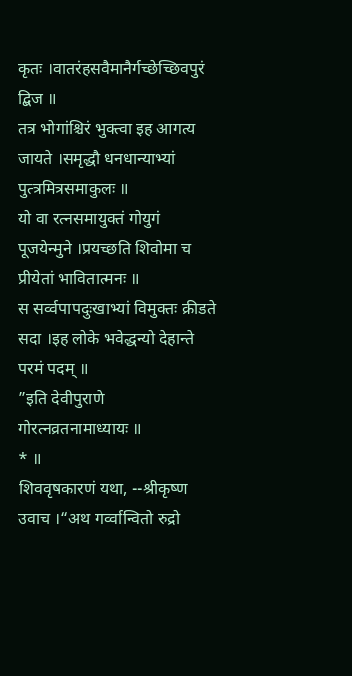कृतः ।वातरंहसवैमानैर्गच्छेच्छिवपुरं द्बिज ॥
तत्र भोगांश्चिरं भुक्त्वा इह आगत्य जायते ।समृद्धौ धनधान्याभ्यां पुत्त्रमित्रसमाकुलः ॥
यो वा रत्नसमायुक्तं गोयुगं पूजयेन्मुने ।प्रयच्छति शिवोमा च प्रीयेतां भावितात्मनः ॥
स सर्व्वपापदुःखाभ्यां विमुक्तः क्रीडते सदा ।इह लोके भवेद्धन्यो देहान्ते परमं पदम् ॥
”इति देवीपुराणे गोरत्नव्रतनामाध्यायः ॥
* ॥
शिववृषकारणं यथा, --श्रीकृष्ण उवाच ।“अथ गर्व्वान्वितो रुद्रो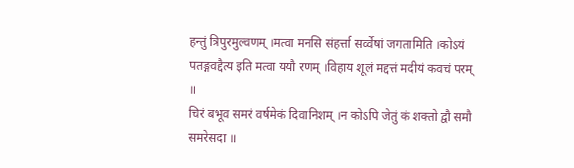हन्तुं त्रिपुरमुल्वणम् ।मत्वा मनसि संहर्त्ता सर्व्वेषां जगतामिति ।कोऽयं पतङ्गवद्दैत्य इति मत्वा ययौ रणम् ।विहाय शूलं मद्दत्तं मदीयं कवचं परम् ॥
चिरं बभूव समरं वर्षमेकं दिवानिशम् ।न कोऽपि जेतुं कं शक्तो द्वौ समौ समरेसदा ॥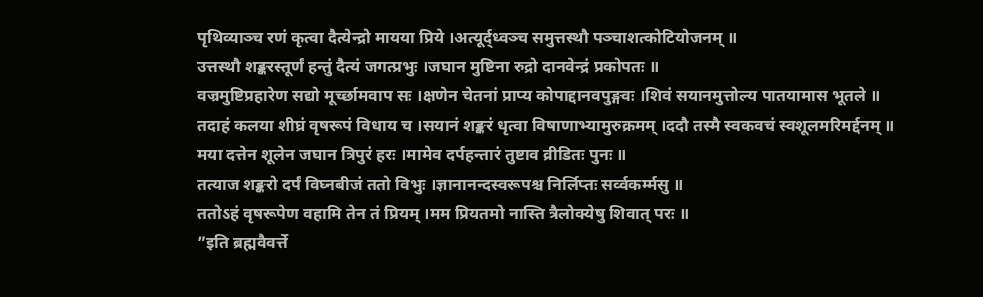पृथिव्याञ्च रणं कृत्वा दैत्येन्द्रो मायया प्रिये ।अत्यूर्द्ध्वञ्च समुत्तस्थौ पञ्चाशत्कोटियोजनम् ॥
उत्तस्थौ शङ्करस्तूर्णं हन्तुं दैत्यं जगत्प्रभुः ।जघान मुष्टिना रुद्रो दानवेन्द्रं प्रकोपतः ॥
वज्रमुष्टिप्रहारेण सद्यो मूर्च्छामवाप सः ।क्षणेन चेतनां प्राप्य कोपाद्दानवपुङ्गवः ।शिवं सयानमुत्तोल्य पातयामास भूतले ॥
तदाहं कलया शीघ्रं वृषरूपं विधाय च ।सयानं शङ्करं धृत्वा विषाणाभ्यामुरुक्रमम् ।ददौ तस्मै स्वकवचं स्वशूलमरिमर्द्दनम् ॥
मया दत्तेन शूलेन जघान त्रिपुरं हरः ।मामेव दर्पहन्तारं तुष्टाव व्रीडितः पुनः ॥
तत्याज शङ्करो दर्पं विघ्नबीजं ततो विभुः ।ज्ञानानन्दस्वरूपश्च निर्लिप्तः सर्व्वकर्म्मसु ॥
ततोऽहं वृषरूपेण वहामि तेन तं प्रियम् ।मम प्रियतमो नास्ति त्रैलोक्येषु शिवात् परः ॥
”इति ब्रह्मवैवर्त्ते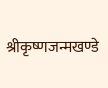श्रीकृष्णजन्मखण्डे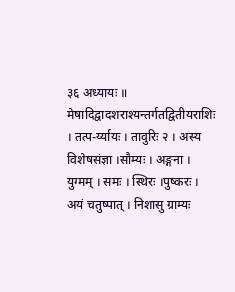३६ अध्यायः ॥
मेषादिद्वादशराश्यन्तर्गतद्वितीयराशिः । तत्प-र्य्यायः । तावुरिः २ । अस्य विशेषसंज्ञा ।सौम्यः । अङ्गना । युग्मम् । समः । स्थिरः ।पुष्करः । अयं चतुष्पात् । निशासु ग्राम्यः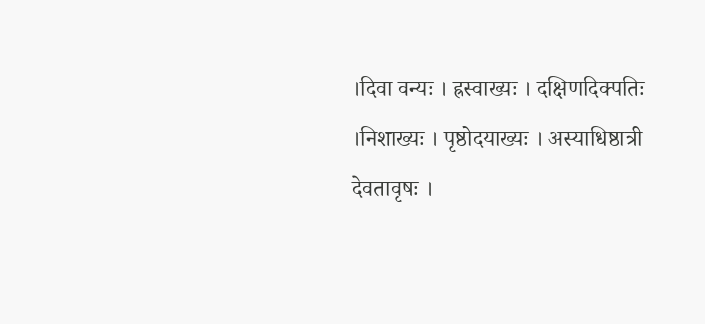।दिवा वन्यः । ह्रस्वाख्यः । दक्षिणदिक्पतिः ।निशाख्यः । पृष्ठोदयाख्यः । अस्याधिष्ठात्री देवतावृषः ।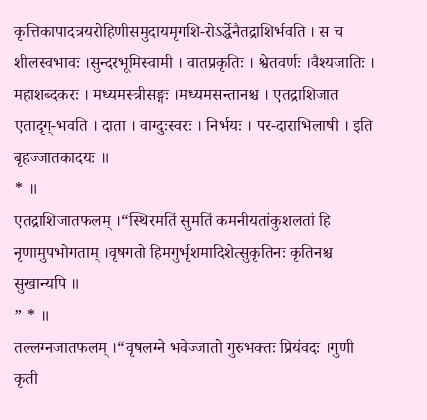कृत्तिकापादत्रयरोहिणीसमुदायमृगशि-रोऽर्द्धेनैतद्राशिर्भवति । स च शीलस्वभावः ।सुन्दरभूमिस्वामी । वातप्रकृतिः । श्वेतवर्णः ।वैश्यजातिः । महाशब्दकरः । मध्यमस्त्रीसङ्गः ।मध्यमसन्तानश्च । एतद्राशिजात एतादृग्-भवति । दाता । वाग्दुःस्वरः । निर्भयः । पर-दाराभिलाषी । इति बृहज्जातकादयः ॥
* ॥
एतद्राशिजातफलम् ।“स्थिरमतिं सुमतिं कमनीयतांकुशलतां हि नृणामुपभोगताम् ।वृषगतो हिमगुर्भृशमादिशेत्सुकृतिनः कृतिनश्च सुखान्यपि ॥
” * ॥
तल्लग्नजातफलम् ।“वृषलग्ने भवेज्जातो गुरुभक्तः प्रियंवदः ।गुणी कृती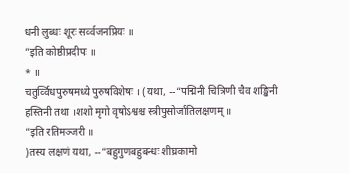धनी लुब्धः शूरः सर्व्वजनप्रियः ॥
”इति कोष्ठीप्रदीपः ॥
* ॥
चतुर्व्विधपुरुषमध्ये पुरुषविशेषः । (यथा, --“पद्मिनी चित्रिणी चैव शङ्खिनी हस्तिनी तथा ।शशो मृगो वृषोऽश्वश्च स्त्रीपुसोर्जातिलक्षणम् ॥
”इति रतिमञ्जरी ॥
)तस्य लक्षणं यथा, --“बहुगुणबहुबन्धः शीघ्रकामो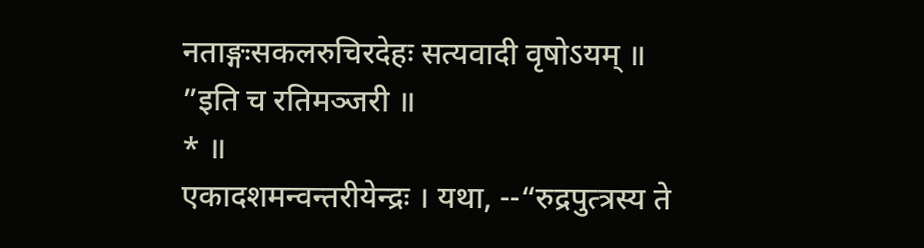नताङ्गःसकलरुचिरदेहः सत्यवादी वृषोऽयम् ॥
”इति च रतिमञ्जरी ॥
* ॥
एकादशमन्वन्तरीयेन्द्रः । यथा, --“रुद्रपुत्त्रस्य ते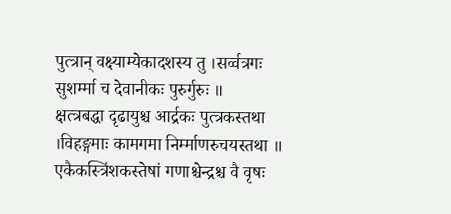पुत्त्रान् वक्ष्याम्येकादशस्य तु ।सर्व्वत्रगः सुशर्म्मा च देवानीकः पुरुर्गुरुः ॥
क्षत्त्रबद्धा दृढायुश्च आर्द्रकः पुत्त्रकस्तथा ।विहङ्गमाः कामगमा निर्म्माणरुचयस्तथा ॥
एकैकस्त्रिंशकस्तेषां गणाश्चेन्द्रश्च वै वृषः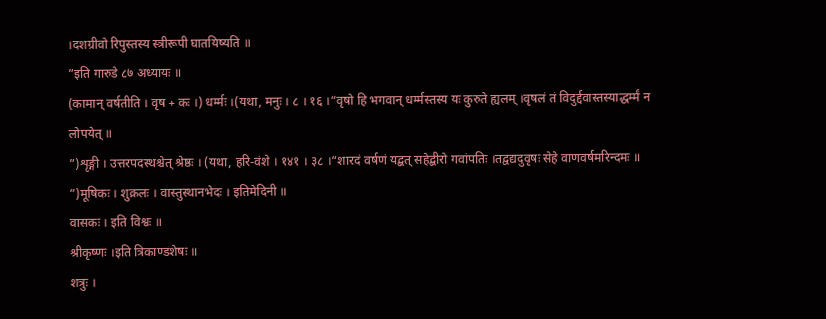।दशग्रीवो रिपुस्तस्य स्त्रीरूपी घातयिष्यति ॥
”इति गारुडे ८७ अध्यायः ॥
(कामान् वर्षतीति । वृष + कः ।) धर्म्मः ।(यथा, मनुः । ८ । १६ ।“वृषो हि भगवान् धर्म्मस्तस्य यः कुरुते ह्यलम् ।वृषलं तं विदुर्द्दवास्तस्याद्धर्म्मं न लोपयेत् ॥
”)शृङ्गी । उत्तरपदस्थश्चेत् श्रेष्ठः । (यथा, हरि-वंशे । १४१ । ३८ ।“शारदं वर्षणं यद्बत् सहेद्बीरो गवांपतिः ।तद्वद्यदुवृषः सेहे वाणवर्षमरिन्दमः ॥
”)मूषिकः । शुक्रलः । वास्तुस्थानभेदः । इतिमेदिनी ॥
वासकः । इति विश्वः ॥
श्रीकृष्णः ।इति त्रिकाण्डशेषः ॥
शत्रुः ।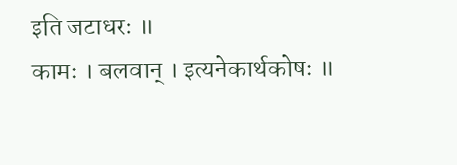इति जटाधरः ॥
कामः । बलवान् । इत्यनेकार्थकोषः ॥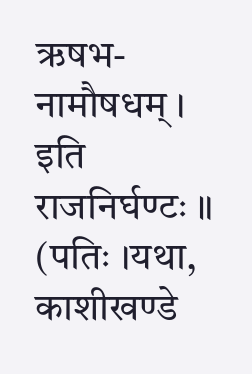ऋषभ-नामौषधम् । इति राजनिर्घण्टः ॥
(पतिः ।यथा, काशीखण्डे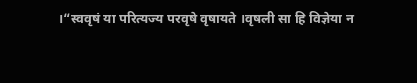।“स्ववृषं या परित्यज्य परवृषे वृषायते ।वृषली सा हि विज्ञेया न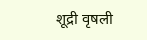शूद्री वृषली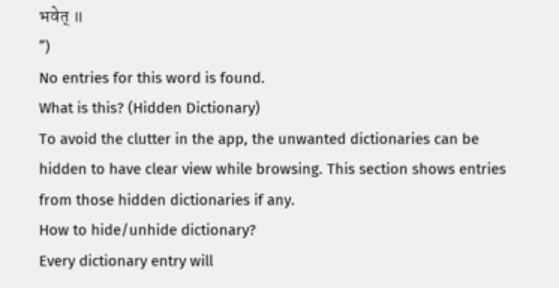भवेत् ॥
”)
No entries for this word is found.
What is this? (Hidden Dictionary)
To avoid the clutter in the app, the unwanted dictionaries can be hidden to have clear view while browsing. This section shows entries from those hidden dictionaries if any.
How to hide/unhide dictionary?
Every dictionary entry will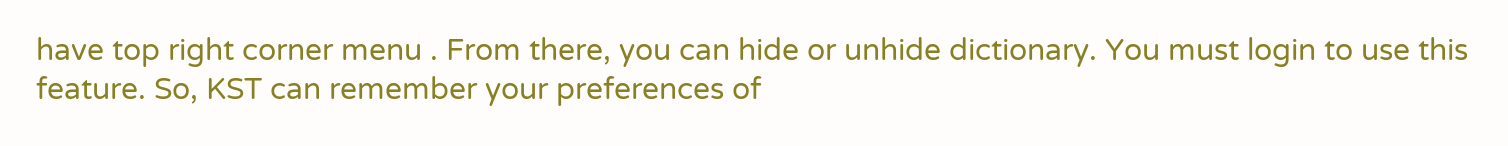have top right corner menu . From there, you can hide or unhide dictionary. You must login to use this feature. So, KST can remember your preferences of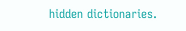hidden dictionaries.